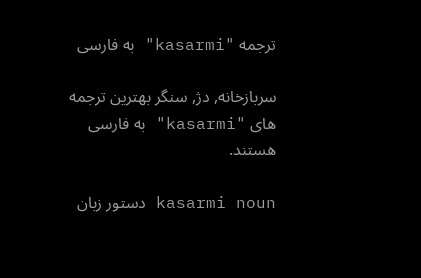ترجمه "kasarmi" به فارسی

سربازخانه, دژ, سنگر بهترین ترجمه های "kasarmi" به فارسی هستند.

kasarmi noun دستور زبان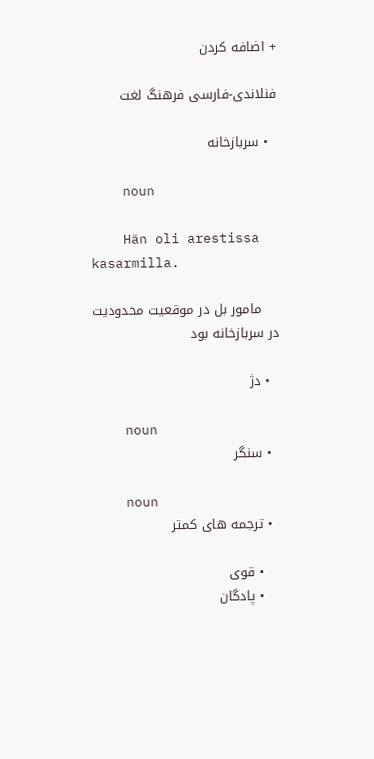+ اضافه کردن

فنلاندی-فارسی فرهنگ لغت

  • سربازخانه

    noun

    Hän oli arestissa kasarmilla.

    مامور بل در موقعيت محدوديت در سربازخانه بود

  • دژ

    noun
  • سنگر

    noun
  • ترجمه های کمتر

    • قوی
    • پادگان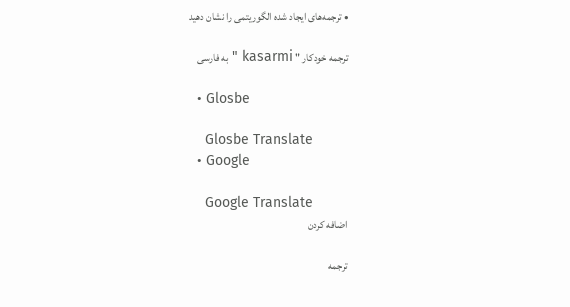• ترجمه‌های ایجاد شده الگوریتمی را نشان دهید

ترجمه خودکار " kasarmi " به فارسی

  • Glosbe

    Glosbe Translate
  • Google

    Google Translate
اضافه کردن

ترجمه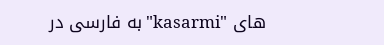های "kasarmi" به فارسی در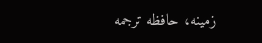زمینه، حافظه ترجمه